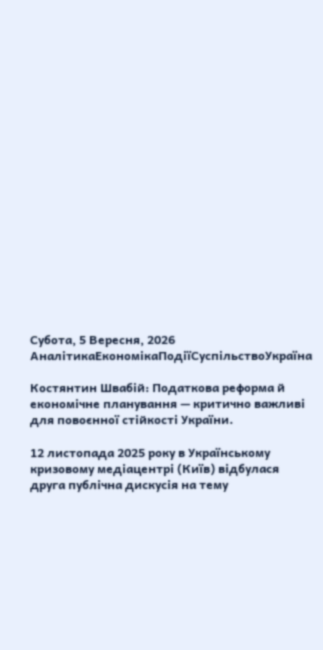Субота, 5 Вересня, 2026
АналітикаЕкономікаПодіїСуспільствоУкраїна

Костянтин Швабій: Податкова реформа й економічне планування — критично важливі для повоєнної стійкості України.

12 листопада 2025 року в Українському кризовому медіацентрі (Київ) відбулася друга публічна дискусія на тему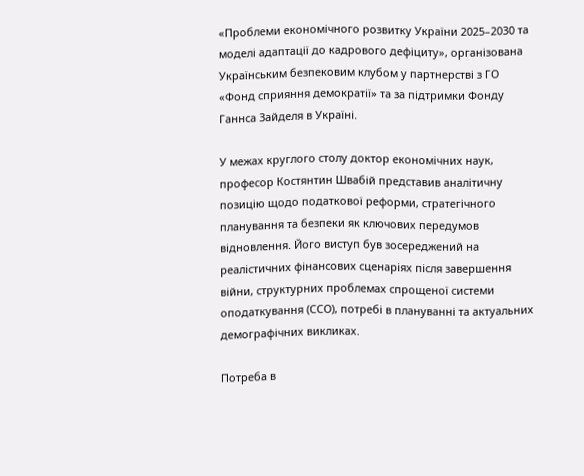«Проблеми економічного розвитку України 2025–2030 та моделі адаптації до кадрового дефіциту», організована Українським безпековим клубом у партнерстві з ГО «Фонд сприяння демократії» та за підтримки Фонду Ганнса Зайделя в Україні.

У межах круглого столу доктор економічних наук, професор Костянтин Швабій представив аналітичну позицію щодо податкової реформи, стратегічного планування та безпеки як ключових передумов відновлення. Його виступ був зосереджений на реалістичних фінансових сценаріях після завершення війни, структурних проблемах спрощеної системи оподаткування (ССО), потребі в плануванні та актуальних демографічних викликах.

Потреба в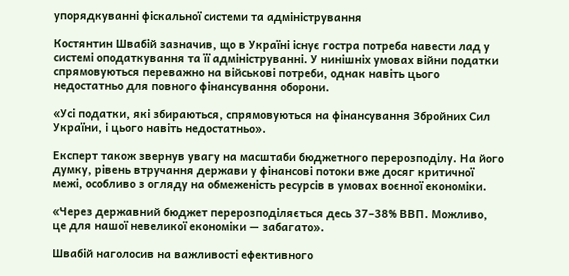упорядкуванні фіскальної системи та адміністрування

Костянтин Швабій зазначив, що в Україні існує гостра потреба навести лад у системі оподаткування та її адмініструванні. У нинішніх умовах війни податки спрямовуються переважно на військові потреби, однак навіть цього недостатньо для повного фінансування оборони.

«Усі податки, які збираються, спрямовуються на фінансування Збройних Сил України, і цього навіть недостатньо».

Експерт також звернув увагу на масштаби бюджетного перерозподілу. На його думку, рівень втручання держави у фінансові потоки вже досяг критичної межі, особливо з огляду на обмеженість ресурсів в умовах воєнної економіки.

«Через державний бюджет перерозподіляється десь 37–38% ВВП. Можливо, це для нашої невеликої економіки — забагато».

Швабій наголосив на важливості ефективного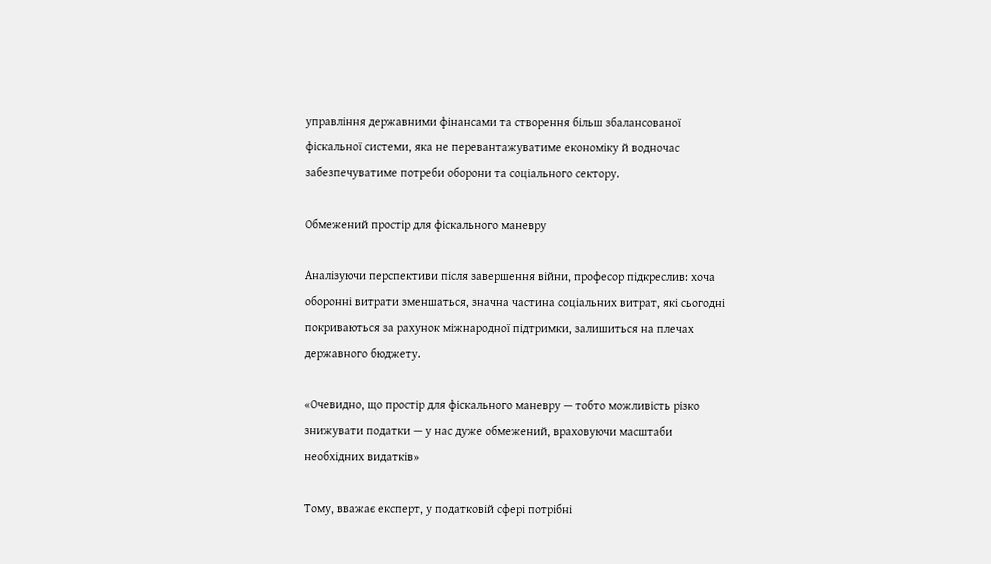управління державними фінансами та створення більш збалансованої фіскальної системи, яка не перевантажуватиме економіку й водночас забезпечуватиме потреби оборони та соціального сектору.

Обмежений простір для фіскального маневру

Аналізуючи перспективи після завершення війни, професор підкреслив: хоча оборонні витрати зменшаться, значна частина соціальних витрат, які сьогодні покриваються за рахунок міжнародної підтримки, залишиться на плечах державного бюджету.

«Очевидно, що простір для фіскального маневру — тобто можливість різко знижувати податки — у нас дуже обмежений, враховуючи масштаби необхідних видатків»

Тому, вважає експерт, у податковій сфері потрібні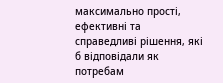максимально прості, ефективні та справедливі рішення, які б відповідали як потребам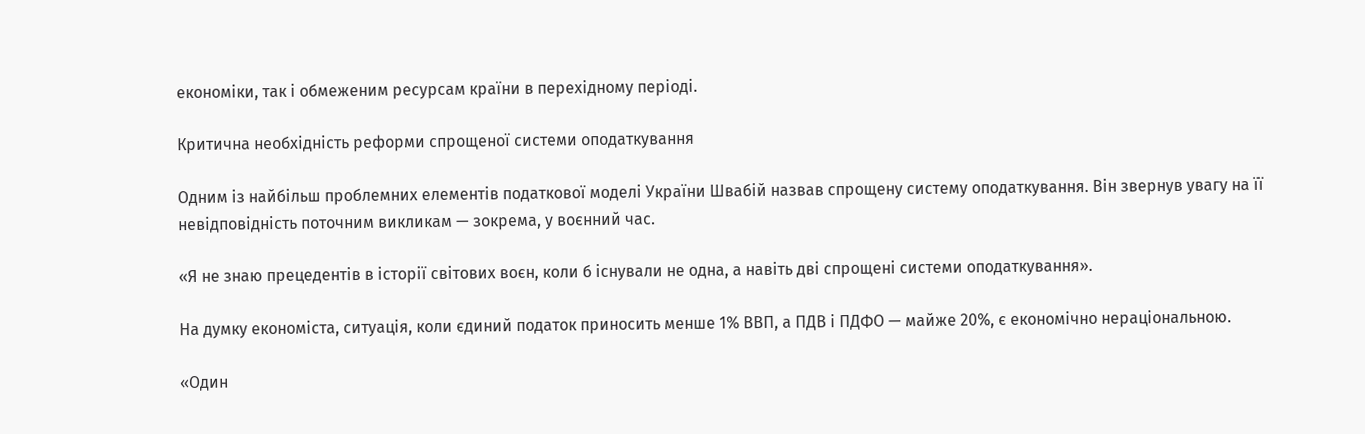економіки, так і обмеженим ресурсам країни в перехідному періоді.

Критична необхідність реформи спрощеної системи оподаткування

Одним із найбільш проблемних елементів податкової моделі України Швабій назвав спрощену систему оподаткування. Він звернув увагу на її невідповідність поточним викликам — зокрема, у воєнний час.

«Я не знаю прецедентів в історії світових воєн, коли б існували не одна, а навіть дві спрощені системи оподаткування».

На думку економіста, ситуація, коли єдиний податок приносить менше 1% ВВП, а ПДВ і ПДФО — майже 20%, є економічно нераціональною.

«Один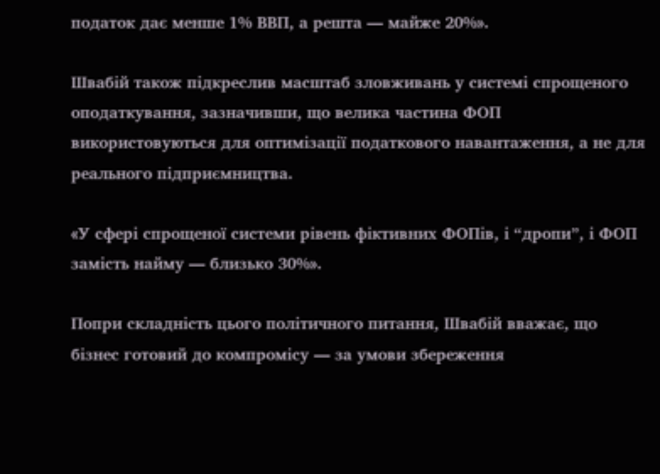податок дає менше 1% ВВП, а решта — майже 20%».

Швабій також підкреслив масштаб зловживань у системі спрощеного оподаткування, зазначивши, що велика частина ФОП використовуються для оптимізації податкового навантаження, а не для реального підприємництва.

«У сфері спрощеної системи рівень фіктивних ФОПів, і “дропи”, і ФОП замість найму — близько 30%».

Попри складність цього політичного питання, Швабій вважає, що бізнес готовий до компромісу — за умови збереження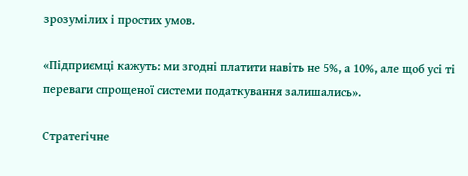зрозумілих і простих умов.

«Підприємці кажуть: ми згодні платити навіть не 5%, а 10%, але щоб усі ті переваги спрощеної системи податкування залишались».

Стратегічне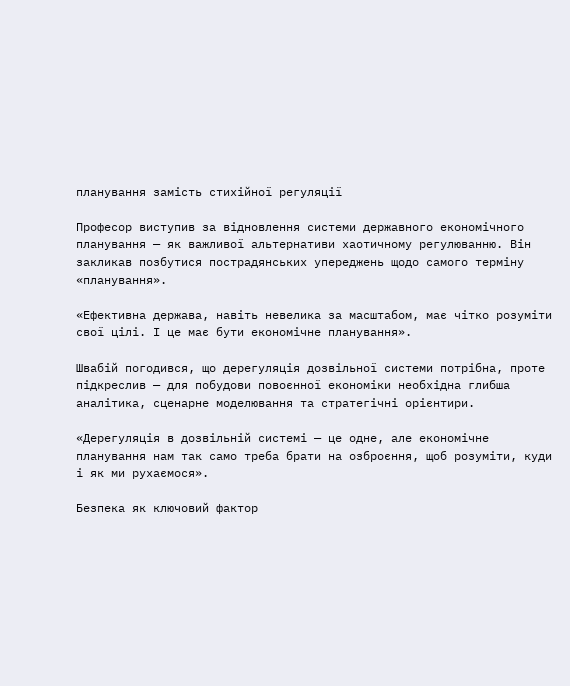планування замість стихійної регуляції

Професор виступив за відновлення системи державного економічного планування — як важливої альтернативи хаотичному регулюванню. Він закликав позбутися пострадянських упереджень щодо самого терміну «планування».

«Ефективна держава, навіть невелика за масштабом, має чітко розуміти свої цілі. І це має бути економічне планування».

Швабій погодився, що дерегуляція дозвільної системи потрібна, проте підкреслив — для побудови повоєнної економіки необхідна глибша аналітика, сценарне моделювання та стратегічні орієнтири.

«Дерегуляція в дозвільній системі — це одне, але економічне планування нам так само треба брати на озброєння, щоб розуміти, куди і як ми рухаємося».

Безпека як ключовий фактор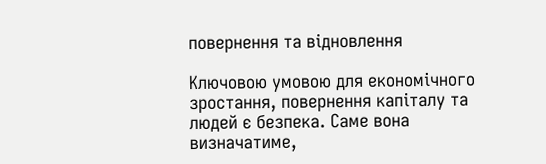повернення та відновлення

Ключовою умовою для економічного зростання, повернення капіталу та людей є безпека. Саме вона визначатиме,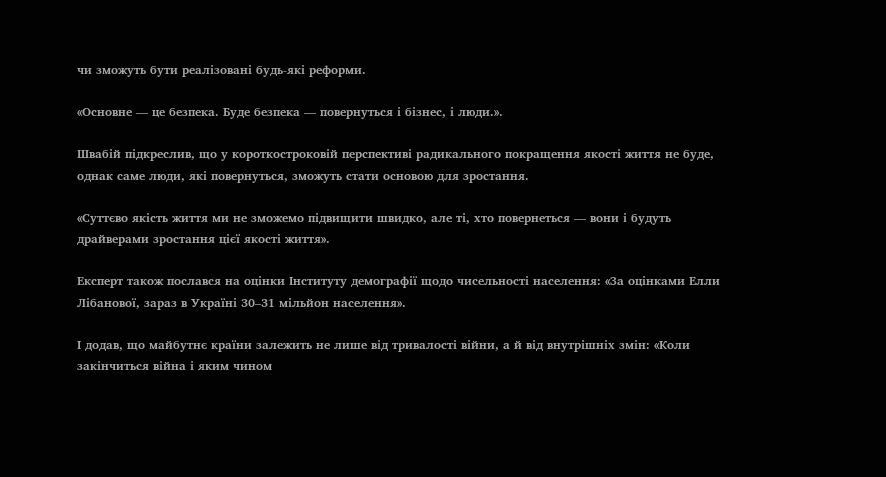чи зможуть бути реалізовані будь-які реформи.

«Основне — це безпека. Буде безпека — повернуться і бізнес, і люди.».

Швабій підкреслив, що у короткостроковій перспективі радикального покращення якості життя не буде, однак саме люди, які повернуться, зможуть стати основою для зростання.

«Суттєво якість життя ми не зможемо підвищити швидко, але ті, хто повернеться — вони і будуть драйверами зростання цієї якості життя».

Експерт також послався на оцінки Інституту демографії щодо чисельності населення: «За оцінками Елли Лібанової, зараз в Україні 30–31 мільйон населення».

І додав, що майбутнє країни залежить не лише від тривалості війни, а й від внутрішніх змін: «Коли закінчиться війна і яким чином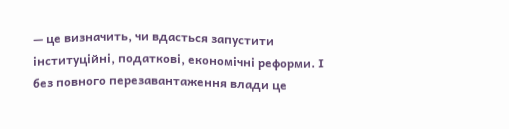— це визначить, чи вдасться запустити інституційні, податкові, економічні реформи. І без повного перезавантаження влади це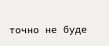точно не буде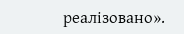реалізовано».